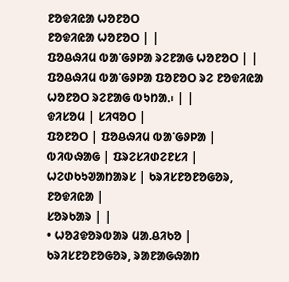ᱱᱚᱫᱤᱭᱟ ᱦᱚᱱᱚᱛ
ᱱᱚᱫᱤᱭᱟ ᱦᱚᱱᱚᱛ | |
ᱯᱚᱪᱷᱤᱢ ᱵᱟᱸᱜᱽᱞᱟ ᱨᱮᱱᱟᱜ ᱦᱚᱱᱚᱛ | |
ᱯᱚᱪᱷᱤᱢ ᱵᱟᱸᱜᱽᱞᱟ ᱯᱚᱱᱚᱛ ᱨᱮ ᱱᱚᱫᱤᱭᱟ ᱦᱚᱱᱚᱛ ᱨᱮᱱᱟᱜ ᱵᱩᱴᱟᱹ᱾ | |
ᱫᱤᱥᱚᱢ | ᱥᱤᱧᱚᱛ |
ᱯᱚᱱᱚᱛ | ᱯᱚᱪᱷᱤᱢ ᱵᱟᱸᱜᱽᱞᱟ |
ᱵᱤᱵᱷᱟᱜ | ᱯᱨᱮᱥᱤᱰᱮᱱᱥᱤ |
ᱦᱮᱰᱠᱩᱣᱟᱴᱟᱨᱥ | ᱠᱨᱤᱥᱱᱚᱱᱚᱜᱚᱨ, ᱱᱚᱫᱤᱭᱟ |
ᱥᱚᱨᱠᱟᱨ | |
• ᱦᱚᱲᱫᱚᱨᱵᱟᱨ ᱢᱟ.ᱪᱤᱠᱚ | ᱠᱨᱤᱥᱱᱚᱱᱚᱜᱚᱨ, ᱨᱟᱱᱟᱜᱷᱟᱴ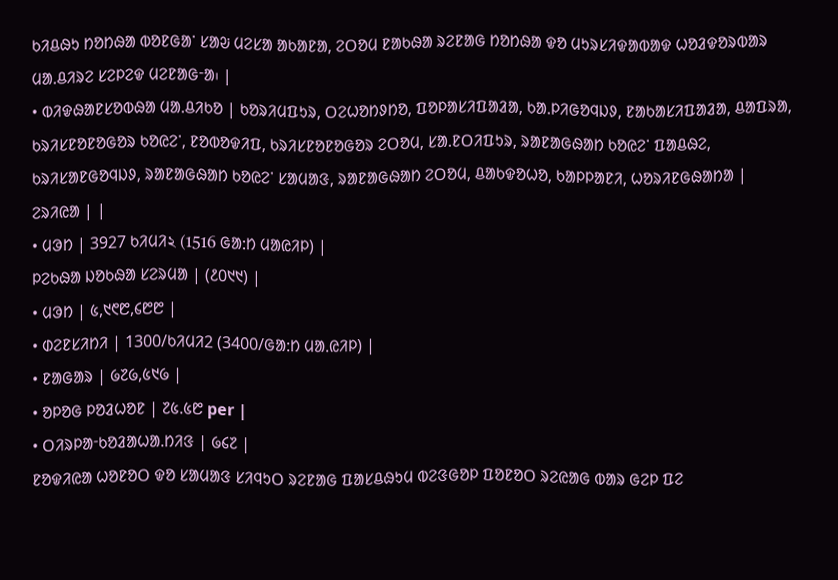ᱠᱤᱪᱷᱩ ᱴᱚᱴᱷᱟ ᱵᱚᱱᱜᱟᱸ ᱥᱟᱶ ᱢᱮᱥᱟ ᱟᱠᱟᱱᱟ, ᱮᱛᱚᱢ ᱱᱟᱠᱷᱟ ᱨᱮᱱᱟᱜ ᱴᱚᱴᱷᱟ ᱫᱚ ᱢᱩᱨᱥᱤᱫᱟᱵᱟᱫ ᱦᱚᱲᱫᱚᱨᱵᱟᱨ ᱢᱟ.ᱪᱤᱨᱮ ᱥᱮᱞᱮᱫ ᱢᱮᱱᱟᱜᱼᱟ᱾ |
• ᱵᱤᱫᱷᱟᱱᱥᱚᱵᱷᱟ ᱢᱟ.ᱪᱤᱠᱚ | ᱠᱚᱨᱤᱢᱯᱩᱨ, ᱛᱮᱦᱚᱴᱽᱴᱚ, ᱯᱚᱞᱟᱥᱤᱯᱟᱲᱟ, ᱠᱟ.ᱞᱤᱜᱚᱧᱡᱽ, ᱱᱟᱠᱟᱥᱤᱯᱟᱲᱟ, ᱪᱟᱯᱨᱟ, ᱠᱨᱤᱥᱱᱚᱱᱚᱜᱚᱨ ᱠᱚᱭᱮᱸ, ᱱᱚᱵᱚᱫᱤᱯ, ᱠᱨᱤᱥᱱᱚᱱᱚᱜᱚᱨ ᱮᱛᱚᱢ, ᱥᱟ.ᱱᱛᱤᱯᱩᱨ, ᱨᱟᱱᱟᱜᱷᱟᱴ ᱠᱚᱭᱮᱸ ᱯᱟᱪᱷᱮ, ᱠᱨᱤᱥᱟᱱᱜᱚᱧᱡᱽ, ᱨᱟᱱᱟᱜᱷᱟᱴ ᱠᱚᱭᱮᱸ ᱥᱟᱢᱟᱝ, ᱨᱟᱱᱟᱜᱷᱟᱴ ᱮᱛᱚᱢ, ᱪᱟᱠᱫᱚᱦᱚ, ᱠᱟᱞᱞᱟᱱᱤ, ᱦᱚᱨᱤᱱᱜᱷᱟᱴᱟ |
ᱮᱨᱤᱭᱟ | |
• ᱢᱳᱴ | 3927 ᱠᱤᱢᱤ২ (1516 ᱜᱟᱺᱴ ᱢᱟᱭᱤᱞ) |
ᱞᱮᱠᱷᱟ ᱡᱚᱠᱷᱟ ᱥᱮᱨᱢᱟ | (᱒᱐᱑᱑) |
• ᱢᱳᱴ | ᱕,᱑᱖᱘,᱔᱘᱘ |
• ᱰᱮᱱᱥᱤᱴᱤ | 1300/ᱠᱤᱢᱤ2 (3400/ᱜᱟᱺᱴ ᱢᱟᱹᱭᱤᱞ) |
• ᱱᱟᱜᱟᱨ | ᱙᱗᱙,᱕᱑᱙ |
• ᱚᱞᱚᱜ ᱞᱚᱲᱦᱚᱱ | ᱗᱕.᱕᱘ per |
• ᱛᱤᱨᱞᱟᱼᱠᱚᱲᱟᱦᱟ.ᱴᱤᱝ | ᱙᱔᱗ |
ᱱᱚᱫᱤᱭᱟ ᱦᱚᱱᱚᱛ ᱫᱚ ᱥᱟᱢᱟᱝ ᱥᱤᱧᱩᱛ ᱨᱮᱱᱟᱜ ᱯᱟᱥᱪᱷᱩᱢ ᱵᱮᱝᱜᱚᱞ ᱯᱚᱱᱚᱛ ᱨᱮᱭᱟᱜ ᱵᱟᱨ ᱜᱮᱞ ᱯᱮ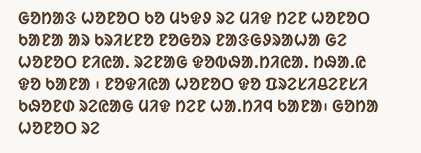ᱜᱚᱴᱟᱝ ᱦᱚᱱᱚᱛ ᱠᱚ ᱢᱩᱫᱽ ᱨᱮ ᱢᱤᱫ ᱴᱮᱱ ᱦᱚᱱᱚᱛ ᱠᱟᱱᱟ ᱟᱨ ᱠᱨᱤᱥᱱᱚ ᱱᱚᱜᱚᱨ ᱱᱟᱝᱜᱽᱨᱟᱦᱟ ᱜᱮ ᱦᱚᱱᱚᱛ ᱱᱤᱭᱟ. ᱨᱮᱱᱟᱜ ᱫᱚᱵᱷᱟ.ᱴᱤᱭᱟ. ᱴᱷᱟ.ᱭ ᱫᱚ ᱠᱟᱱᱟ ᱾ ᱱᱚᱫᱤᱭᱟ ᱦᱚᱱᱚᱛ ᱫᱚ ᱯᱨᱮᱥᱤᱪᱮᱱᱥᱤ ᱠᱷᱚᱱᱰ ᱨᱮᱭᱟᱜ ᱢᱤᱫ ᱴᱮᱱ ᱦᱟ.ᱴᱤᱧ ᱠᱟᱱᱟ᱾ ᱜᱚᱴᱟ ᱦᱚᱱᱚᱛ ᱨᱮ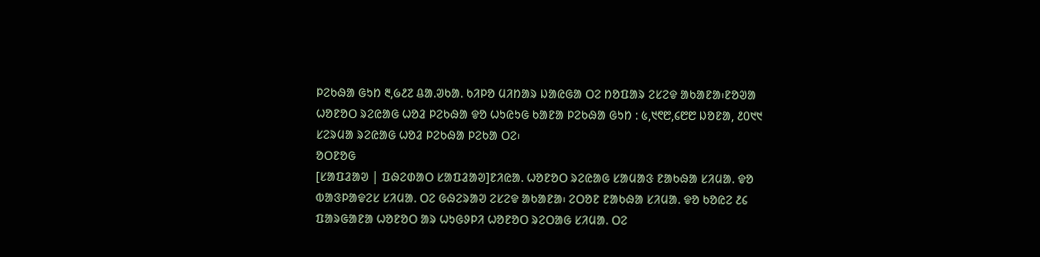ᱞᱮᱠᱷᱟ ᱜᱩᱴ ᱓,᱙᱒᱗ ᱪᱟ.ᱣᱠᱟ. ᱠᱤᱞᱚ ᱢᱤᱴᱟᱨ ᱡᱟᱭᱜᱟ ᱛᱮ ᱴᱚᱯᱟᱨ ᱮᱥᱮᱫ ᱟᱠᱟᱱᱟ᱾ᱱᱚᱣᱟ ᱦᱚᱱᱚᱛ ᱨᱮᱭᱟᱜ ᱦᱚᱲ ᱞᱮᱠᱷᱟ ᱫᱚ ᱦᱩᱭᱩᱜ ᱠᱟᱱᱟ ᱞᱮᱠᱷᱟ ᱜᱩᱴ : ᱕,᱑᱖᱘,᱔᱘᱘ ᱡᱚᱱᱟ, ᱒᱐᱑᱑ ᱥᱮᱨᱢᱟ ᱨᱮᱭᱟᱜ ᱦᱚᱲ ᱞᱮᱠᱷᱟ ᱞᱮᱠᱟ ᱛᱮ᱾
ᱚᱛᱱᱚᱜ
[ᱥᱟᱯᱲᱟᱣ | ᱯᱷᱮᱰᱟᱛ ᱥᱟᱯᱲᱟᱣ]ᱱᱤᱭᱟ. ᱦᱚᱱᱚᱛ ᱨᱮᱭᱟᱜ ᱥᱟᱢᱟᱝ ᱱᱟᱠᱷᱟ ᱥᱤᱢᱟ. ᱫᱚ ᱵᱟᱝᱞᱟᱫᱮᱥ ᱥᱤᱢᱟ. ᱛᱮ ᱜᱷᱮᱨᱟᱣ ᱮᱥᱮᱫ ᱟᱠᱟᱱᱟ᱾ ᱮᱛᱚᱱ ᱱᱟᱠᱷᱟ ᱥᱤᱢᱟ. ᱫᱚ ᱠᱚᱭᱮ ᱒᱔ ᱯᱟᱨᱜᱟᱱᱟ ᱦᱚᱱᱚᱛ ᱟᱨ ᱦᱩᱜᱽᱞᱤ ᱦᱚᱱᱚᱛ ᱨᱮᱛᱟᱜ ᱥᱤᱢᱟ. ᱛᱮ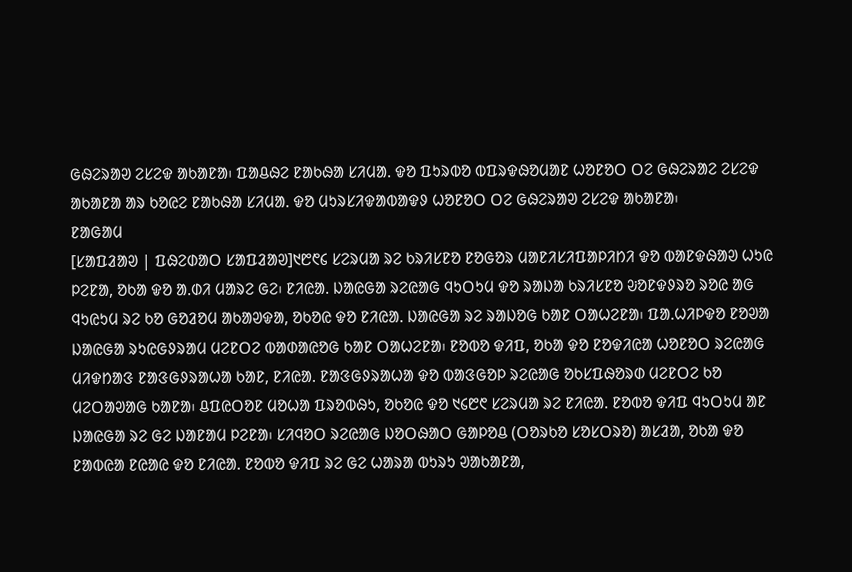ᱜᱷᱮᱨᱟᱣ ᱮᱥᱮᱫ ᱟᱠᱟᱱᱟ᱾ ᱯᱟᱪᱷᱮ ᱱᱟᱠᱷᱟ ᱥᱤᱢᱟ. ᱫᱚ ᱯᱩᱨᱵᱚ ᱵᱯᱨᱫᱷᱚᱢᱟᱱ ᱦᱚᱱᱚᱛ ᱛᱮ ᱜᱷᱮᱨᱟᱮ ᱮᱥᱮᱫ ᱟᱠᱟᱱᱟ ᱟᱨ ᱠᱚᱭᱮ ᱱᱟᱠᱷᱟ ᱥᱤᱢᱟ. ᱫᱚ ᱢᱩᱨᱥᱤᱫᱟᱵᱟᱫᱽ ᱦᱚᱱᱚᱛ ᱛᱮ ᱜᱷᱮᱨᱟᱣ ᱮᱥᱮᱫ ᱟᱠᱟᱱᱟ᱾
ᱱᱟᱜᱟᱢ
[ᱥᱟᱯᱲᱟᱣ | ᱯᱷᱮᱰᱟᱛ ᱥᱟᱯᱲᱟᱣ]᱑᱘᱖᱔ ᱥᱮᱨᱢᱟ ᱨᱮ ᱠᱨᱤᱥᱱᱚ ᱱᱚᱜᱚᱨ ᱢᱟᱱᱤᱥᱤᱯᱟᱞᱤᱴᱤ ᱫᱚ ᱵᱟᱱᱫᱷᱟᱣ ᱦᱩᱭ ᱞᱮᱱᱟ, ᱚᱠᱟ ᱫᱚ ᱟ.ᱰᱤ ᱢᱟᱨᱮ ᱜᱮ᱾ ᱱᱤᱭᱟ. ᱡᱟᱭᱜᱟ ᱨᱮᱭᱟᱜ ᱧᱩᱛᱩᱢ ᱫᱚ ᱨᱟᱡᱟ ᱠᱨᱤᱥᱱᱚ ᱶᱚᱱᱫᱽᱨᱚ ᱨᱚᱭ ᱟᱜ ᱧᱩᱭᱩᱢ ᱨᱮ ᱠᱚ ᱜᱚᱲᱚᱢ ᱟᱠᱟᱣᱫᱟ, ᱚᱠᱚᱭ ᱫᱚ ᱱᱤᱭᱟ. ᱡᱟᱭᱜᱟ ᱨᱮ ᱨᱟᱡᱚᱜ ᱠᱟᱱ ᱛᱟᱦᱮᱱᱟ᱾ ᱯᱟ.ᱦᱤᱞᱫᱚ ᱱᱚᱣᱟ ᱡᱟᱭᱜᱟ ᱨᱩᱭᱜᱽᱨᱟᱢ ᱢᱮᱱᱛᱮ ᱵᱟᱰᱟᱭᱚᱜ ᱠᱟᱱ ᱛᱟᱦᱮᱱᱟ᱾ ᱱᱚᱵᱚ ᱫᱤᱯ, ᱚᱠᱟ ᱫᱚ ᱱᱚᱫᱤᱭᱟ ᱦᱚᱱᱚᱛ ᱨᱮᱭᱟᱜ ᱢᱤᱫᱴᱟᱝ ᱱᱟᱝᱜᱽᱨᱟᱦᱟ ᱠᱟᱱ, ᱱᱤᱭᱟ. ᱱᱟᱝᱜᱽᱨᱟᱦᱟ ᱫᱚ ᱵᱟᱝᱜᱚᱞ ᱨᱮᱭᱟᱜ ᱚᱠᱥᱯᱷᱚᱨᱰ ᱢᱮᱱᱛᱮ ᱠᱚ ᱢᱮᱛᱟᱣᱟᱜ ᱠᱟᱱᱟ᱾ ᱪᱯᱭᱛᱚᱱ ᱢᱚᱦᱟ ᱯᱨᱚᱵᱷᱩ, ᱚᱠᱚᱭ ᱫᱚ ᱑᱔᱘᱖ ᱥᱮᱨᱢᱟ ᱨᱮ ᱱᱤᱭᱟ. ᱱᱚᱵᱚ ᱫᱤᱯ ᱧᱩᱛᱩᱢ ᱟᱱ ᱡᱟᱭᱜᱟ ᱨᱮ ᱜᱮ ᱡᱟᱱᱟᱢ ᱞᱮᱱᱟ᱾ ᱥᱤᱧᱚᱛ ᱨᱮᱭᱟᱜ ᱡᱚᱛᱷᱟᱛ ᱜᱟᱞᱚᱪ (ᱛᱚᱨᱠᱚ ᱥᱚᱥᱛᱨᱚ) ᱟᱥᱲᱟ, ᱚᱠᱟ ᱫᱚ ᱱᱟᱵᱭᱟ ᱱᱭᱟᱭ ᱫᱚ ᱱᱤᱭᱟ. ᱱᱚᱵᱚ ᱫᱤᱯ ᱨᱮ ᱜᱮ ᱦᱟᱨᱟ ᱵᱩᱨᱩ ᱣᱟᱠᱟᱱᱟ,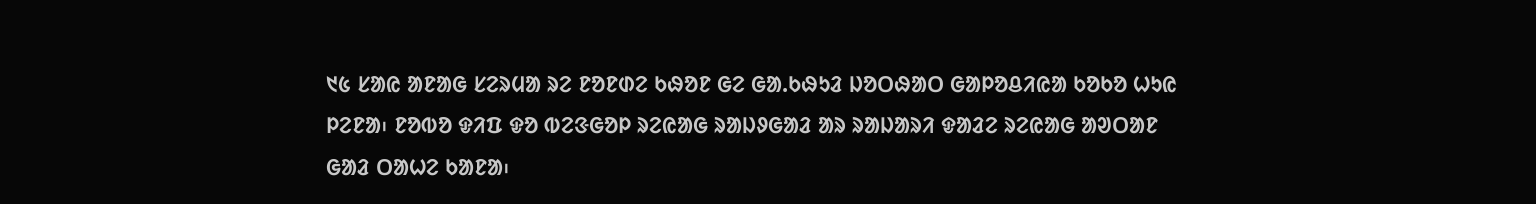᱑᱕ ᱥᱟᱭ ᱟᱱᱟᱜ ᱥᱮᱨᱢᱟ ᱨᱮ ᱱᱚᱱᱰᱮ ᱠᱷᱚᱱ ᱜᱮ ᱜᱟ.ᱠᱷᱩᱲ ᱡᱚᱛᱷᱟᱛ ᱜᱟᱞᱚᱪᱤᱭᱟ ᱠᱚᱠᱚ ᱦᱩᱭ ᱞᱮᱱᱟ᱾ ᱱᱚᱵᱚ ᱫᱤᱯ ᱫᱚ ᱵᱮᱝᱜᱚᱞ ᱨᱮᱭᱟᱜ ᱨᱟᱡᱽᱜᱟᱲ ᱟᱨ ᱨᱟᱡᱟᱨᱤ ᱫᱟᱲᱮ ᱨᱮᱭᱟᱜ ᱟᱣᱛᱟᱱ ᱜᱟᱲ ᱛᱟᱦᱮ ᱠᱟᱱᱟ᱾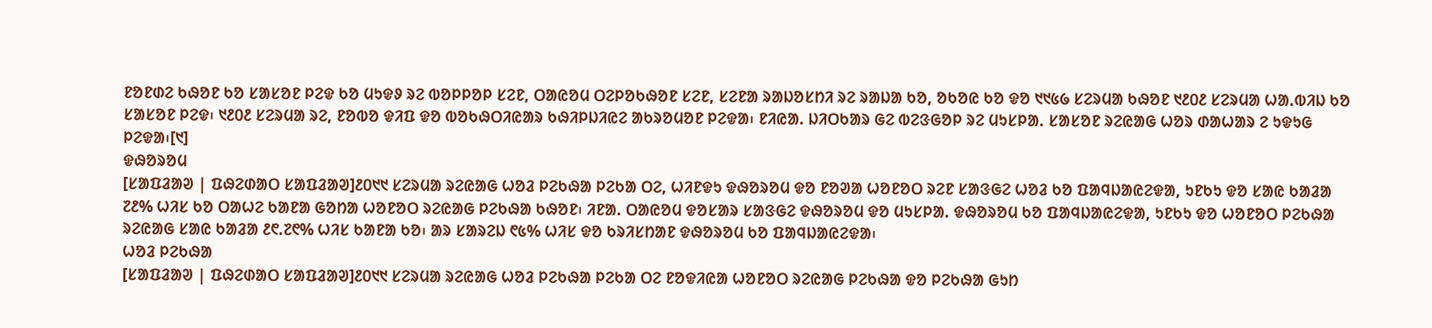ᱱᱚᱱᱰᱮ ᱠᱷᱚᱱ ᱠᱚ ᱥᱟᱥᱚᱱ ᱞᱮᱫ ᱠᱚ ᱢᱩᱫᱽ ᱨᱮ ᱵᱚᱞᱞᱚᱞ ᱥᱮᱱ, ᱛᱟᱭᱚᱢ ᱛᱮᱞᱚᱠᱷᱚᱱ ᱥᱮᱱ, ᱥᱮᱱᱟ ᱨᱟᱡᱚᱥᱴᱤ ᱨᱮ ᱨᱟᱡᱟ ᱠᱚ, ᱚᱠᱚᱭ ᱠᱚ ᱫᱚ ᱑᱑᱕᱙ ᱥᱮᱨᱢᱟ ᱠᱷᱚᱱ ᱑᱒᱐᱒ ᱥᱮᱨᱢᱟ ᱦᱟ.ᱵᱤᱡ ᱠᱚ ᱥᱟᱥᱚᱱ ᱞᱮᱫ᱾ ᱑᱒᱐᱒ ᱥᱮᱨᱢᱟ ᱨᱮ, ᱱᱚᱵᱚ ᱫᱤᱯ ᱫᱚ ᱵᱚᱠᱷᱛᱤᱭᱟᱨ ᱠᱷᱤᱞᱡᱤᱭᱮ ᱟᱠᱨᱚᱢᱚᱱ ᱞᱮᱫᱟ᱾ ᱱᱤᱭᱟ. ᱡᱤᱛᱠᱟᱨ ᱜᱮ ᱵᱮᱝᱜᱚᱞ ᱨᱮ ᱢᱩᱥᱞᱟ. ᱥᱟᱥᱚᱱ ᱨᱮᱭᱟᱜ ᱦᱚᱨ ᱰᱟᱦᱟᱨ ᱮ ᱩᱫᱩᱜ ᱞᱮᱫᱟ᱾[᱑]
ᱫᱷᱚᱨᱚᱢ
[ᱥᱟᱯᱲᱟᱣ | ᱯᱷᱮᱰᱟᱛ ᱥᱟᱯᱲᱟᱣ]᱒᱐᱑᱑ ᱥᱮᱨᱢᱟ ᱨᱮᱭᱟᱜ ᱦᱚᱲ ᱞᱮᱠᱷᱟ ᱞᱮᱠᱟ ᱛᱮ, ᱦᱤᱱᱫᱩ ᱫᱷᱚᱨᱚᱢ ᱫᱚ ᱱᱚᱣᱟ ᱦᱚᱱᱚᱛ ᱨᱮᱱ ᱥᱟᱝᱜᱮ ᱦᱚᱲ ᱠᱚ ᱯᱟᱧᱡᱟᱭᱮᱫᱟ, ᱩᱱᱠᱩ ᱫᱚ ᱥᱟᱭ ᱠᱟᱲᱟ ᱗᱒% ᱦᱤᱥ ᱠᱚ ᱛᱟᱦᱮ ᱠᱟᱱᱟ ᱜᱚᱴᱟ ᱦᱚᱱᱚᱛ ᱨᱮᱭᱟᱜ ᱞᱮᱠᱷᱟ ᱠᱷᱚᱱ᱾ ᱤᱱᱟ. ᱛᱟᱭᱚᱢ ᱫᱚᱥᱟᱨ ᱥᱟᱝᱜᱮ ᱫᱷᱚᱨᱚᱢ ᱫᱚ ᱢᱩᱥᱞᱟ. ᱫᱷᱚᱨᱚᱢ ᱠᱚ ᱯᱟᱧᱡᱟᱭᱮᱫᱟ, ᱩᱱᱠᱩ ᱫᱚ ᱦᱚᱱᱚᱛ ᱞᱮᱠᱷᱟ ᱨᱮᱭᱟᱜ ᱥᱟᱭ ᱠᱟᱲᱟ ᱒᱖.᱗᱖% ᱦᱤᱥ ᱠᱟᱱᱟ ᱠᱚ᱾ ᱟᱨ ᱥᱟᱨᱮᱡ ᱖᱕% ᱦᱤᱥ ᱫᱚ ᱠᱨᱤᱥᱴᱟᱱ ᱫᱷᱚᱨᱚᱢ ᱠᱚ ᱯᱟᱧᱡᱟᱭᱮᱫᱟ᱾
ᱦᱚᱲ ᱞᱮᱠᱷᱟ
[ᱥᱟᱯᱲᱟᱣ | ᱯᱷᱮᱰᱟᱛ ᱥᱟᱯᱲᱟᱣ]᱒᱐᱑᱑ ᱥᱮᱨᱢᱟ ᱨᱮᱭᱟᱜ ᱦᱚᱲ ᱞᱮᱠᱷᱟ ᱞᱮᱠᱟ ᱛᱮ ᱱᱚᱫᱤᱭᱟ ᱦᱚᱱᱚᱛ ᱨᱮᱭᱟᱜ ᱞᱮᱠᱷᱟ ᱫᱚ ᱞᱮᱠᱷᱟ ᱜᱩᱴ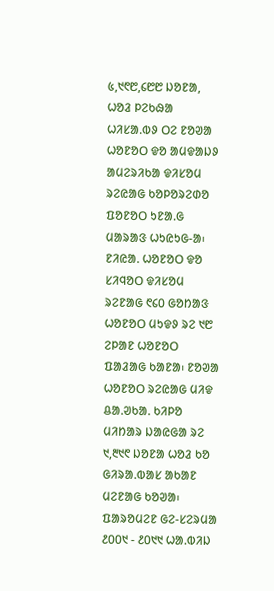᱕,᱑᱖᱘,᱔᱘᱘ ᱡᱚᱱᱟ, ᱦᱚᱲ ᱞᱮᱠᱷᱟ ᱦᱤᱥᱟ.ᱵᱽ ᱛᱮ ᱱᱚᱣᱟ ᱦᱚᱱᱚᱛ ᱫᱚ ᱟᱢᱫᱟᱡᱽ ᱟᱢᱮᱨᱤᱠᱟ ᱫᱤᱥᱚᱢ ᱨᱮᱭᱟᱜ ᱠᱚᱞᱚᱨᱮᱰᱚ ᱯᱚᱱᱚᱛ ᱩᱱᱟ.ᱜ ᱢᱟᱨᱟᱝ ᱦᱩᱭᱩᱜ-ᱟ᱾ ᱱᱤᱭᱟ. ᱦᱚᱱᱚᱛ ᱫᱚ ᱥᱤᱧᱚᱛ ᱫᱤᱥᱚᱢ ᱨᱮᱱᱟᱜ ᱖᱔᱐ ᱜᱚᱴᱟᱝ ᱦᱚᱱᱚᱛ ᱢᱩᱫᱽ ᱨᱮ ᱑᱘ ᱮᱞᱟᱱ ᱦᱚᱱᱚᱛ ᱯᱟᱲᱟᱜ ᱠᱟᱱᱟ᱾ ᱱᱚᱣᱟ ᱦᱚᱱᱚᱛ ᱨᱮᱭᱟᱜ ᱢᱤᱫ ᱪᱟ.ᱣᱠᱟ. ᱠᱤᱞᱚ ᱢᱤᱴᱟᱨ ᱡᱟᱭᱜᱟ ᱨᱮ ᱑,᱓᱑᱖ ᱡᱚᱱᱟ ᱦᱚᱲ ᱠᱚ ᱜᱤᱨᱟ.ᱵᱟᱥ ᱟᱠᱟᱱ ᱢᱮᱱᱟᱜ ᱠᱚᱣᱟ᱾ ᱯᱟᱨᱚᱢᱮᱱ ᱜᱮ-ᱥᱮᱨᱢᱟ ᱒᱐᱐᱑ - ᱒᱐᱑᱑ ᱦᱟ.ᱵᱤᱡ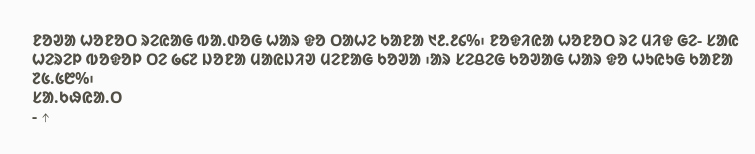ᱱᱚᱣᱟ ᱦᱚᱱᱚᱛ ᱨᱮᱭᱟᱜ ᱵᱟ.ᱰᱚᱜ ᱦᱟᱨ ᱫᱚ ᱛᱟᱦᱮ ᱠᱟᱱᱟ ᱑᱒.᱒᱔%᱾ ᱱᱚᱫᱤᱭᱟ ᱦᱚᱱᱚᱛ ᱨᱮ ᱢᱤᱫ ᱜᱮ- ᱥᱟᱭ ᱦᱮᱨᱮᱞ ᱵᱚᱫᱚᱞ ᱛᱮ ᱙᱔᱗ ᱡᱚᱱᱟ ᱢᱟᱭᱡᱤᱣ ᱢᱮᱱᱟᱜ ᱠᱚᱣᱟ ᱾ᱟᱨ ᱥᱮᱪᱮᱜ ᱠᱚᱣᱟᱜ ᱦᱟᱨ ᱫᱚ ᱦᱩᱭᱩᱜ ᱠᱟᱱᱟ ᱗᱕.᱕᱘%᱾
ᱥᱟ.ᱠᱷᱭᱟ.ᱛ
- ↑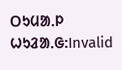ᱛᱩᱢᱟᱹᱞ ᱦᱩᱲᱟᱹᱜ:Invalid